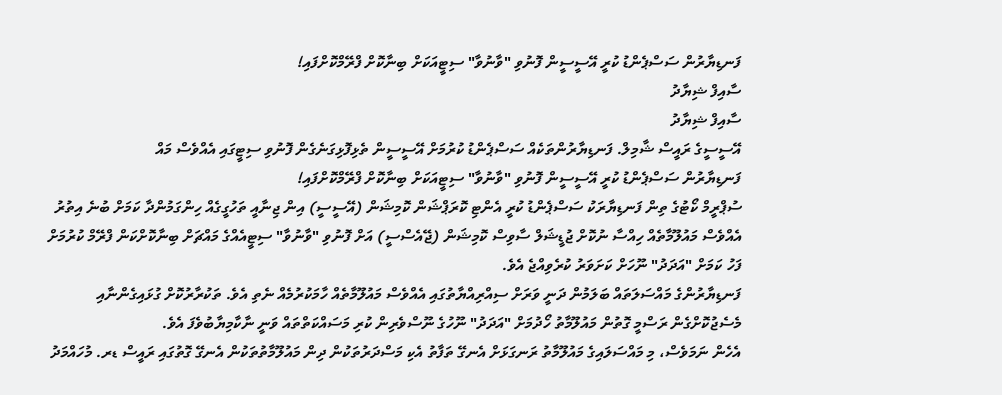ފަނޑިޔާރުން ސަސްޕެންޑު ކުރީ އޭސީސީން ފޮނުވި "ވާނުވާ" ސިޓީއަކަށް ބިނާކޮށް ފްރޭމްކޮށްފައި!
ސާއިފް ޝިޔާދު
ސާއިފް ޝިޔާދު
އޭސީސީގެ ރައީސް ޝާމިލް. ފަނޑިޔާރުންތަކެއް ސަސްޕެންޑު ކުރުމަށް އޭސީސީން ތެޅިފޮޅިގަނެގެން ފޮނުވި ސިޓީގައި އެއްވެސް މައް
ފަނޑިޔާރުން ސަސްޕެންޑު ކުރީ އޭސީސީން ފޮނުވި "ވާނުވާ" ސިޓީއަކަށް ބިނާކޮށް ފްރޭމްކޮށްފައި!
ސުޕްރީމް ކޯޓުގެ ތިން ފަނޑިޔާރަކު ސަސްޕެންޑު ކުރީ އެންޓި ކޮރަޕްޝަން ކޮމިޝަން (އޭސީސީ) އިން ޖިނާއީ ތަހުގީގެއް ހިންގަމުންދާ ކަމަށް ބުނެ އިތުރު އެއްވެސް މައުލޫމާތެއް ހިއްސާ ނުކޮށް ޖުޑީޝަލް ސާވިސް ކޮމިޝަން (ޖޭއެސްސީ) އަށް ފޮނުވި "ވާނުވާ" ސިޓީއެއްގެ މައްޗަށް ބިނާކޮށްކަން ފްރޭމް ކުރުމަށް ފަހު ކަމަށް "އަދަދު" ނޫހަށް ކަށަވަރު ކުރެވިއްޖެ އެވެ.
ފަނޑިޔާރުންގެ މައްސަލަތައް ބަލަމުން ދަނީ ވަރަށް ސިއްރިއްޔާތުގައި އެއްވެސް މައުލޫމާތެއް ހާމަކުރުމެއް ނެތި އެވެ. ތަކުރާރުކޮށް ގުޅައިގެންނާއި މެސެޖުކޮށްގެން ރަސްމީ ގޮތުން މައުލޫމާތު ހޯދުމަށް "އަދަދު" ނޫހުގެ ނޫސްވެރިން ކުރި މަސައްކަތްތައް ވަނީ ނާކާމިޔާބުވެފަ އެވެ.
އެހެން ނަމަވެސް، މި މައްސަލައިގެ މައުލޫމާތު ރަނގަޅަށް އެނގޭ ތަފާތު އެކި މަސްދަރުތަކުން ދިން މައުލޫމާތުތަކުން އެނގޭ ގޮތުގައި ރައީސް ޑރ. މުހައްމަދު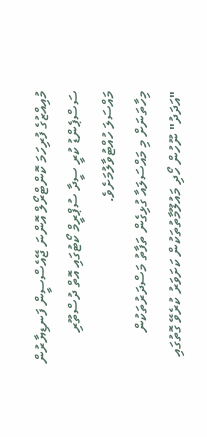މުއިއްޒުގެ ފުރިހަމަ ކޮންޓްރޯލް އޮންނަ ޖޭއެސްސީން ފަނޑިޔާރުން ސަސްޕެންޑު ކުރީ ސީދާ ސުޕްރީމް ކޯޓުގައި އޮތް ދުސްތޫރި މައްސަލަ ހުއްޓުވާލުމަށެވެ.
މިހާތަނަށް މި މައްސަލައާ ގުޅިގެން ތަފާތު މަސްދަރުތަކުން "އަދަދު" ނޫހުން ހޯދި މައުލޫމާތުތަކުން ކަށަވަރު ކުރެވޭ ގޮތުގައި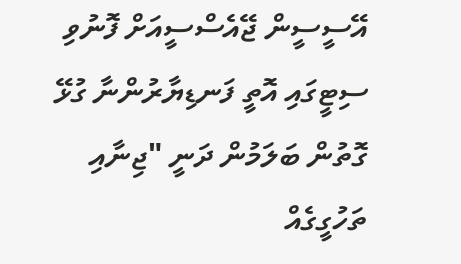އޭސީސީން ޖޭއެސްސީއަށް ފޮނުވި ސިޓީގައި އޮތީ ފަނޑިޔާރުންނާ ގުޅޭ ގޮތުން ބަލަމުން ދަނީ "ޖިނާއި ތަހުގީގެއް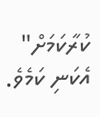ކުރާކަމަށް" އެކަނި ކަމެވެ.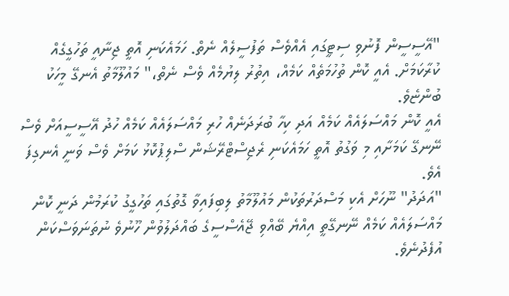"އޭސީސީން ފޮނުވި ސިޓީގައި އެއްވެސް ތަފުސީލެއް ނެތް. ހަމައެކަނި އޮތީ ޖިނާއީ ތަހުގީގެއް ކުރާކަމަށް. އެއީ ކޮން ތުހުމަތެއް ކަމެއް، އިތުރު ލިޔުމެއް ވެސް ނެތް،" މައުލޫމާތު އެނގޭ މީހަކު ބުންޏެވެ.
އެއީ ކޮން މައްސަލައެއް ކަމެއް އަދި ކިހާ ބުރަދަނެއް ހުރި މައްސަލައެއް ކަމެއް ހުދު އޭސީސީއަށް ވެސް ނޭނގޭ ކަމަށާއި މި ވަގުތު އޮތީ ހަމައެކަނި ރެޖިސްޓްރޭޝަން ސްލިޕުކޮޅު ކަމަށް ވެސް ވަނީ އެނގިފަ އެވެ.
"އަދަދު" ނޫހަށް އެކި މަސްދަރުތަކުން މައުލޫމާތު ލިބިފައިވާ ގޮތުގައި ތަހުގީގު ކުރަމުން ދަނީ ކޮން މައްސަލައެއް ކަމެއް ނޭނގޭތީ އިއްޔެ ބޭއްވި ޖޭއެސްސީގެ ބައްދަލުވުން ހޫނުވެ ނުތަނަވަސްކަން އުފެދުނެވެ.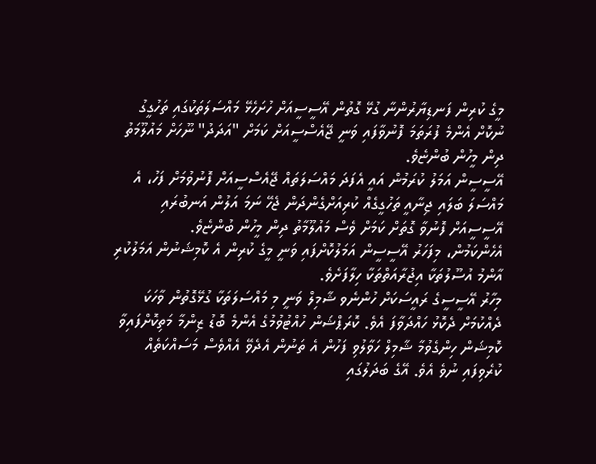މީގެ ކުރިން ފަނޑިޔާރުންނާ ގުޅޭ ގޮތުން އޭސީސީއަށް ހުށަހެޅޭ މައްސަލަތަކުގައި ތަހުގީގު ނުކޮށް އެންމެ ފުރަތަމަ ފޮނުވާފައި ވަނީ ޖޭއެސްސީއަށް ކަމަށް "އަދަދު" ނޫހަށް މައުލޫމަތު ދިން މީހުން ބުންޏެވެ.
އޭސީސީން އަމަލު ކުރަމުން އައީ އެފަދަ މައްސަލަތައް ޖޭއެސްސީއަށް ފޮނުވުމަށް ފަހު، އެ މައްސަލަ ބަލައި ޖިނާއީ ތަހުގީގެއް ކުރިއަށްގެންދަން ޖެހޭ ނަމަ އަލުން އަނބުރައި އޭސީސީއަށް ފޮނުވާ ގޮތަށް ކަމަށް ވެސް މައުލޫމާތު ދިން މީހުން ބުންޏެވެ.
އެހެންކަމުން، މިފަހަރު އޭސީސީން އަމަލުކޮށްފައި ވަނީ މީގެ ކުރިން އެ ކޮމިޝަނުން އަމަލުކުރި އާންމު އުސޫލުތަކާ އިޖުރާއަތްތަކާ ހިލާފަށެވެ.
މިހާރު އޭސީސީގެ ރައީސަކަށް ހުންނެވ ޝާމިލް ވަނީ މި މައްސަލަތަކާ ގުޅޭގޮތުން ވާހަކަ ދެއްކުމަށް ދެކޮޅު ހައްދަވާފަ އެވެ. ކޮރަޕްޝަން ހުއްޓުވުމުގެ އެންމެ ބޮޑު ޒިންމާ މަތިކޮށްފައިވާ ކޮމިޝަން ހިންގެވުމާ ޝާމިލް ހަވާލުވި ފަހުން އެ ތަނުން އެދެވޭ އެއްވެސް މަސައްކަތެއް ކުރެވިފައި ނުވެ އެވެ. އޭގެ ބަދަލުގައި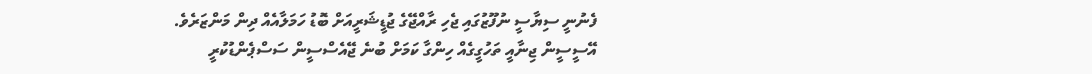ފެނުނީ ސިޔާސީ ނުފޫޒުގައި ޖެހި ރާއްޖޭގެ ޖުޑީޝަރީއަށް ބޮޑު ހަމަލާއެއް ދިން މަންޒަރެވެ.
އޭސީސީން ޖިނާއީ ތަހުގީގެއް ހިންގާ ކަމަށް ބުނެ ޖޭއެސްސީން ސަސްޕެންޑުކުރީ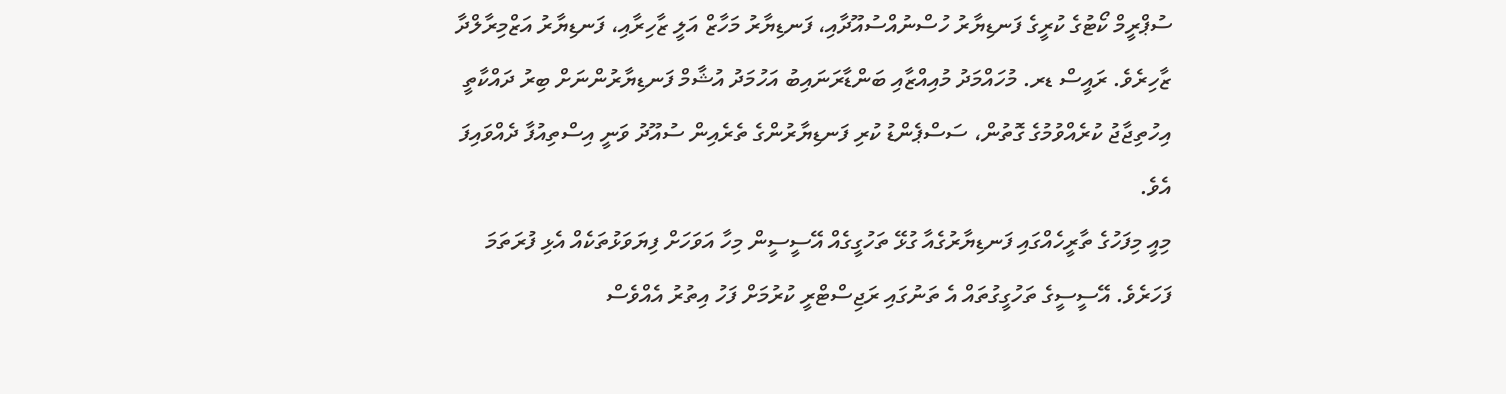ސުޕްރީމް ކޯޓުގެ ކުރީގެ ފަނޑިޔާރު ހުސްނުއްސުއޫދާއި، ފަނޑިޔާރު މަހާޒް އަލީ ޒާހިރާއި، ފަނޑިޔާރު އަޒްމިރާލްދާ ޒާހިރެވެ. ރައީސް ޑރ. މުހައްމަދު މުއިއްޒާއި ބަންޑާރަނައިބު އަހުމަދު އުޝާމް ފަނޑިޔާރުންނަށް ބިރު ދައްކާތީ އިހުތިޖާޖު ކުރެއްވުމުގެ ގޮތުން، ސަސްޕެންޑު ކުރި ފަނޑިޔާރުންގެ ތެރެއިން ސުއޫދު ވަނީ އިސްތިއުފާ ދެއްވައިފަ އެވެ.
މިއީ މިފަހުގެ ތާރީހެއްގައި ފަނޑިޔާރުގެއާ ގުޅޭ ތަހުގީގެއް އޭސީސީން މިހާ އަވަހަށް ފިޔަވަޅުތަކެއް އެޅި ފުރަތަމަ ފަހަރެވެ. އޭސީސީގެ ތަހުގީގުތައް އެ ތަނުގައި ރަޖިސްޓްރީ ކުރުމަށް ފަހު އިތުރު އެއްވެސް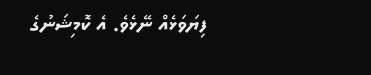ފިޔަވަޅެއް ނޭޅެވެ. އެ ކޮމިޝަނުގެ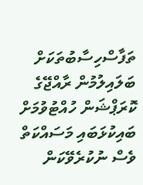ތަފާސްހިސާބުތަކަށް ބަލައިލުމުން ރާއްޖޭގެ ކޮރަޕްޝަން ހުއްޓުވުމަށް ބައިކުޅަބައި މަސައްކަތް ވެސް ނުކުރެވޭކަން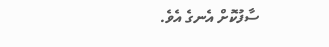ސާފުކޮށް އެނގެ އެވެ.